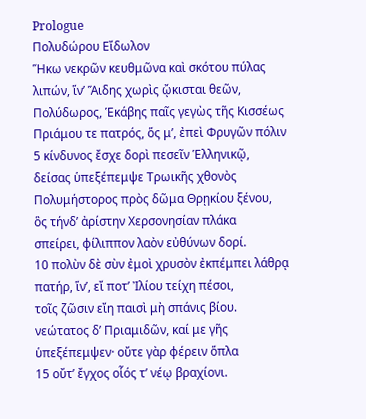Prologue
Πολυδώρου Εἴδωλον
Ἥκω νεκρῶν κευθμῶνα καὶ σκότου πύλας
λιπών, ἵνʼ Ἅιδης χωρὶς ᾤκισται θεῶν,
Πολύδωρος, Ἑκάβης παῖς γεγὼς τῆς Κισσέως
Πριάμου τε πατρός, ὅς μʼ, ἐπεὶ Φρυγῶν πόλιν
5 κίνδυνος ἔσχε δορὶ πεσεῖν Ἑλληνικῷ,
δείσας ὑπεξέπεμψε Τρωικῆς χθονὸς
Πολυμήστορος πρὸς δῶμα Θρῃκίου ξένου,
ὃς τήνδʼ ἀρίστην Χερσονησίαν πλάκα
σπείρει, φίλιππον λαὸν εὐθύνων δορί.
10 πολὺν δὲ σὺν ἐμοὶ χρυσὸν ἐκπέμπει λάθρᾳ
πατήρ, ἵνʼ, εἴ ποτʼ Ἰλίου τείχη πέσοι,
τοῖς ζῶσιν εἴη παισὶ μὴ σπάνις βίου.
νεώτατος δʼ Πριαμιδῶν, καί με γῆς
ὑπεξέπεμψεν· οὔτε γὰρ φέρειν ὅπλα
15 οὔτʼ ἔγχος οἷός τʼ νέῳ βραχίονι.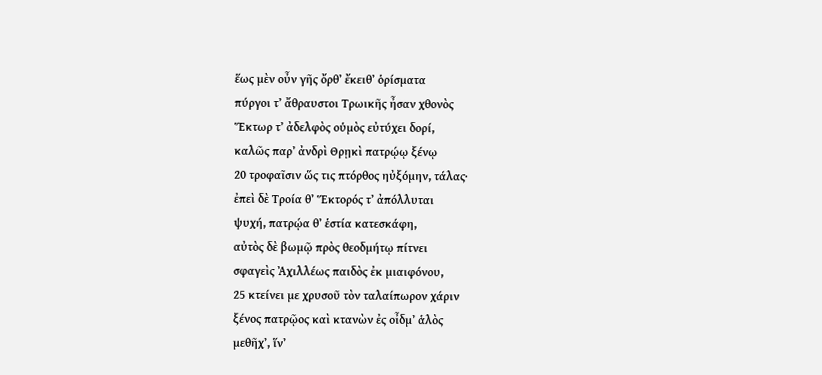ἕως μὲν οὖν γῆς ὄρθʼ ἔκειθʼ ὁρίσματα
πύργοι τʼ ἄθραυστοι Τρωικῆς ἦσαν χθονὸς
Ἕκτωρ τʼ ἀδελφὸς οὑμὸς εὐτύχει δορί,
καλῶς παρʼ ἀνδρὶ Θρῃκὶ πατρῴῳ ξένῳ
20 τροφαῖσιν ὥς τις πτόρθος ηὐξόμην, τάλας·
ἐπεὶ δὲ Τροία θʼ Ἕκτορός τʼ ἀπόλλυται
ψυχή, πατρῴα θʼ ἑστία κατεσκάφη,
αὐτὸς δὲ βωμῷ πρὸς θεοδμήτῳ πίτνει
σφαγεὶς Ἀχιλλέως παιδὸς ἐκ μιαιφόνου,
25 κτείνει με χρυσοῦ τὸν ταλαίπωρον χάριν
ξένος πατρῷος καὶ κτανὼν ἐς οἶδμʼ ἁλὸς
μεθῆχʼ, ἵνʼ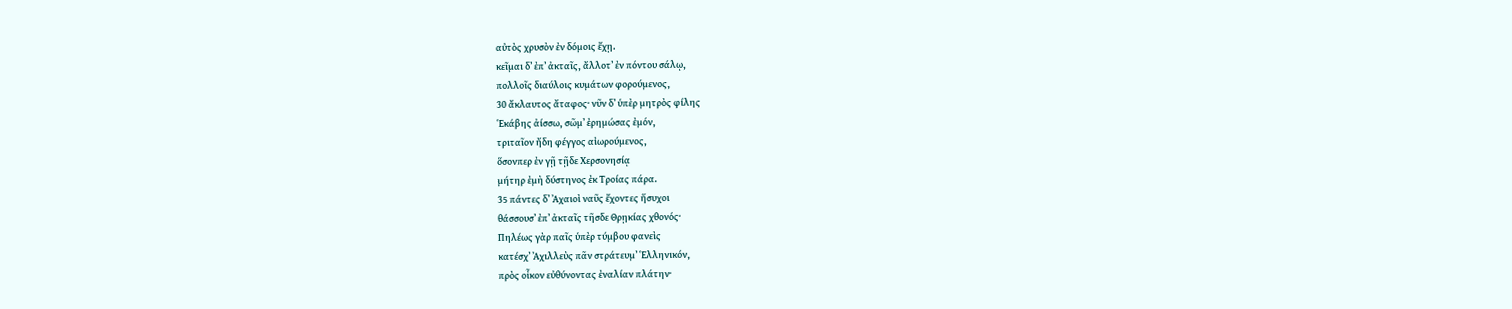αὐτὸς χρυσὸν ἐν δόμοις ἔχῃ.
κεῖμαι δʼ ἐπʼ ἀκταῖς, ἄλλοτʼ ἐν πόντου σάλῳ,
πολλοῖς διαύλοις κυμάτων φορούμενος,
30 ἄκλαυτος ἄταφος· νῦν δʼ ὑπὲρ μητρὸς φίλης
Ἑκάβης ἀίσσω, σῶμʼ ἐρημώσας ἐμόν,
τριταῖον ἤδη φέγγος αἰωρούμενος,
ὅσονπερ ἐν γῇ τῇδε Χερσονησίᾳ
μήτηρ ἐμὴ δύστηνος ἐκ Τροίας πάρα.
35 πάντες δʼ Ἀχαιοὶ ναῦς ἔχοντες ἥσυχοι
θάσσουσʼ ἐπʼ ἀκταῖς τῆσδε Θρῃκίας χθονός·
Πηλέως γὰρ παῖς ὑπὲρ τύμβου φανεὶς
κατέσχʼ Ἀχιλλεὺς πᾶν στράτευμʼ Ἑλληνικόν,
πρὸς οἶκον εὐθύνοντας ἐναλίαν πλάτην·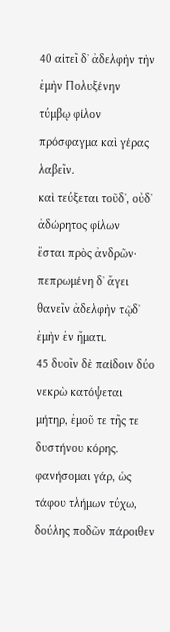40 αἰτεῖ δʼ ἀδελφὴν τὴν ἐμὴν Πολυξένην
τύμβῳ φίλον πρόσφαγμα καὶ γέρας λαβεῖν.
καὶ τεύξεται τοῦδʼ, οὐδʼ ἀδώρητος φίλων
ἔσται πρὸς ἀνδρῶν· πεπρωμένη δʼ ἄγει
θανεῖν ἀδελφὴν τῷδʼ ἐμὴν ἐν ἤματι.
45 δυοῖν δὲ παίδοιν δύο νεκρὼ κατόψεται
μήτηρ, ἐμοῦ τε τῆς τε δυστήνου κόρης.
φανήσομαι γάρ, ὡς τάφου τλήμων τύχω,
δούλης ποδῶν πάροιθεν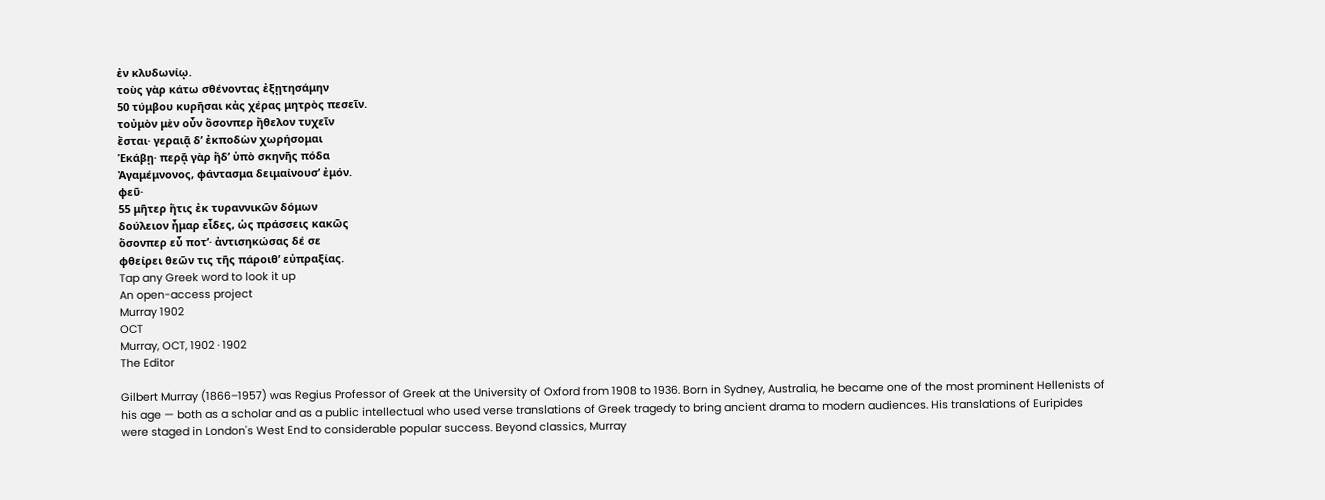ἐν κλυδωνίῳ.
τοὺς γὰρ κάτω σθένοντας ἐξῃτησάμην
50 τύμβου κυρῆσαι κἀς χέρας μητρὸς πεσεῖν.
τοὐμὸν μὲν οὖν ὅσονπερ ἤθελον τυχεῖν
ἔσται· γεραιᾷ δʼ ἐκποδὼν χωρήσομαι
Ἑκάβῃ· περᾷ γὰρ ἥδʼ ὑπὸ σκηνῆς πόδα
Ἀγαμέμνονος, φάντασμα δειμαίνουσʼ ἐμόν.
φεῦ·
55 μῆτερ ἥτις ἐκ τυραννικῶν δόμων
δούλειον ἦμαρ εἶδες, ὡς πράσσεις κακῶς
ὅσονπερ εὖ ποτʼ· ἀντισηκώσας δέ σε
φθείρει θεῶν τις τῆς πάροιθʼ εὐπραξίας.
Tap any Greek word to look it up
An open-access project
Murray 1902
OCT
Murray, OCT, 1902 · 1902
The Editor

Gilbert Murray (1866–1957) was Regius Professor of Greek at the University of Oxford from 1908 to 1936. Born in Sydney, Australia, he became one of the most prominent Hellenists of his age — both as a scholar and as a public intellectual who used verse translations of Greek tragedy to bring ancient drama to modern audiences. His translations of Euripides were staged in London's West End to considerable popular success. Beyond classics, Murray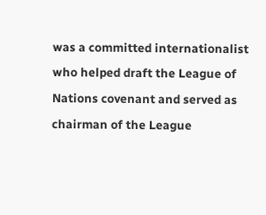was a committed internationalist who helped draft the League of Nations covenant and served as chairman of the League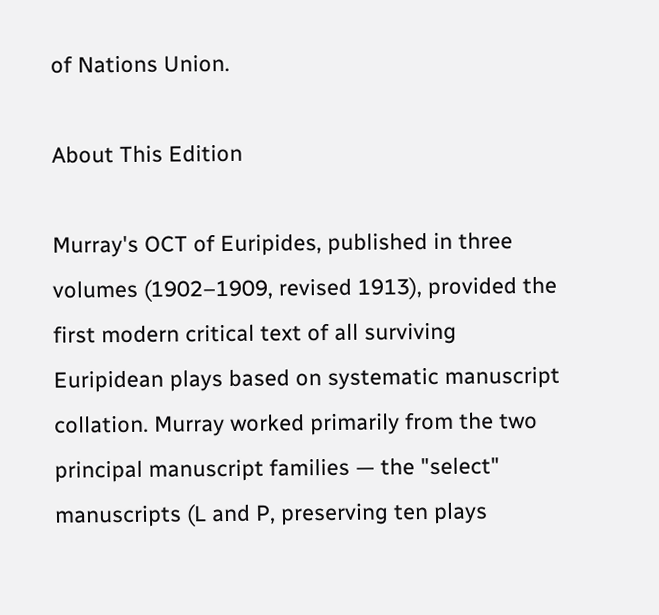of Nations Union.

About This Edition

Murray's OCT of Euripides, published in three volumes (1902–1909, revised 1913), provided the first modern critical text of all surviving Euripidean plays based on systematic manuscript collation. Murray worked primarily from the two principal manuscript families — the "select" manuscripts (L and P, preserving ten plays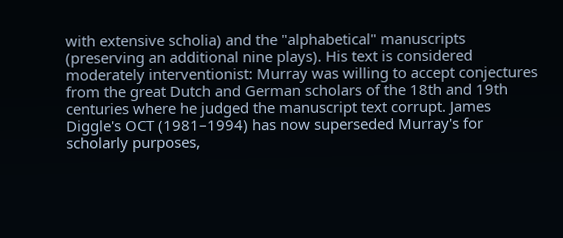with extensive scholia) and the "alphabetical" manuscripts (preserving an additional nine plays). His text is considered moderately interventionist: Murray was willing to accept conjectures from the great Dutch and German scholars of the 18th and 19th centuries where he judged the manuscript text corrupt. James Diggle's OCT (1981–1994) has now superseded Murray's for scholarly purposes,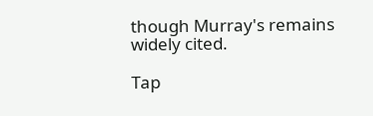though Murray's remains widely cited.

Tap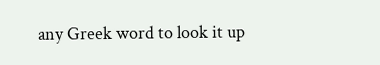any Greek word to look it up